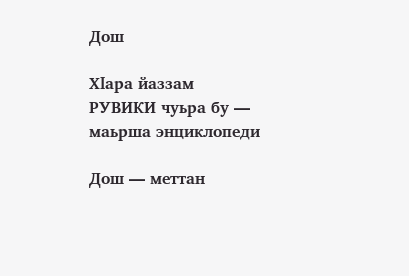Дош

Хӏара йаззам РУВИКИ чуьра бу — маьрша энциклопеди

Дош — меттан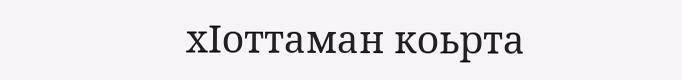хӀоттаман коьрта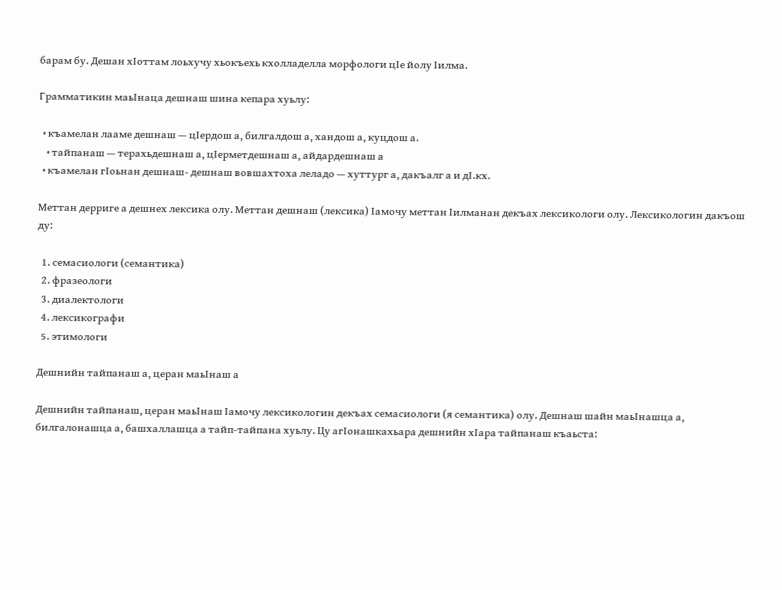барам бу. Дешан хӀоттам лоьхучу хьокъехь кхолладелла морфологи цӀе йолу Ӏилма.

Грамматикин маьӀнаца дешнаш шина кепара хуьлу:

  • къамелан лааме дешнаш — цӀердош а, билгалдош а, хандош а, куцдош а.
    • тайпанаш — терахьдешнаш а, цӀерметдешнаш а, айдардешнаш а
  • къамелан гӀоьнан дешнаш- дешнаш вовшахтоха леладо — хуттург а, дакъалг а и дӀ.кх.

Меттан дерриге а дешнех лексика олу. Меттан дешнаш (лексика) Ӏамочу меттан Ӏилманан декъах лексикологи олу. Лексикологин дакъош ду:

  1. семасиологи (семантика)
  2. фразеологи
  3. диалектологи
  4. лексикографи
  5. этимологи

Дешнийн тайпанаш а, церан маьӀнаш а

Дешнийн тайпанаш, церан маьӀнаш Ӏамочу лексикологин декъах семасиологи (я семантика) олу. Дешнаш шайн маьӀнашца а, билгалонашца а, башхаллашца а тайп-тайпана хуьлу. Цу агӀонашкахьара дешнийн хӀара тайпанаш къаьста: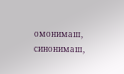омонимаш, синонимаш,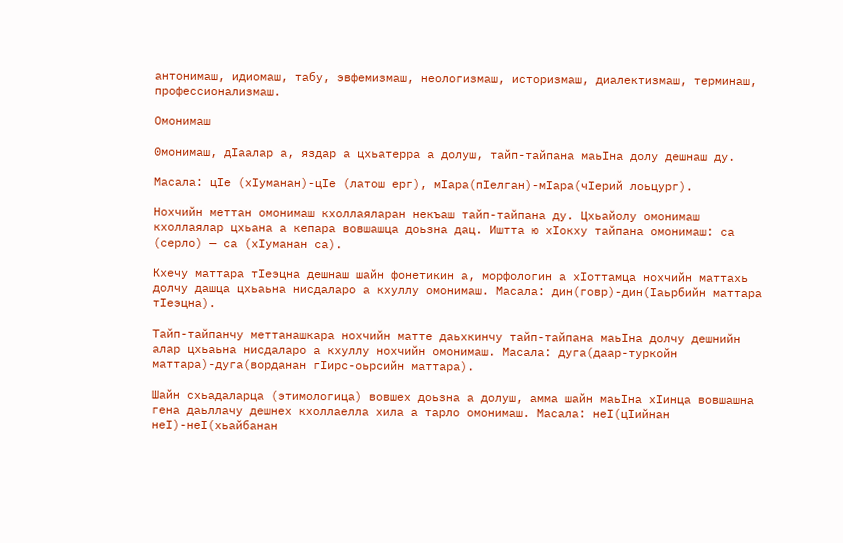антонимаш, идиомаш, табу, эвфемизмаш, неологизмаш, историзмаш, диалектизмаш, терминаш, профессионализмаш.

Омонимаш

0монимаш, дӀаалар а, яздар а цхьатерра а долуш, тайп-тайпана маьӀна долу дешнаш ду.

Масала: цӀе (хӀуманан)-цӀе (латош ерг), мӀара(пӀелган)-мӀара(чӀерий лоьцург).

Нохчийн меттан омонимаш кхоллаяларан некъаш тайп-тайпана ду. Цхьайолу омонимаш кхоллаялар цхьана а кепара вовшашца доьзна дац. Иштта ю хӀокху тайпана омонимаш: са (серло) — са (хӀуманан са).

Кхечу маттара тӀеэцна дешнаш шайн фонетикин а, морфологин а хӀоттамца нохчийн маттахь долчу дашца цхьаьна нисдаларо а кхуллу омонимаш. Масала: дин(говр)-дин(Ӏаьрбийн маттара тӀеэцна).

Тайп-тайпанчу меттанашкара нохчийн матте даьхкинчу тайп-тайпана маьӀна долчу дешнийн алар цхьаьна нисдаларо а кхуллу нохчийн омонимаш. Масала: дуга(даар-туркойн маттара)-дуга(ворданан гӀирс-оьрсийн маттара).

Шайн схьадаларца (этимологица) вовшех доьзна а долуш, амма шайн маьӀна хӀинца вовшашна гена даьллачу дешнех кхоллаелла хила а тарло омонимаш. Масала: неӀ(цӀийнан неӀ)-неӀ(хьайбанан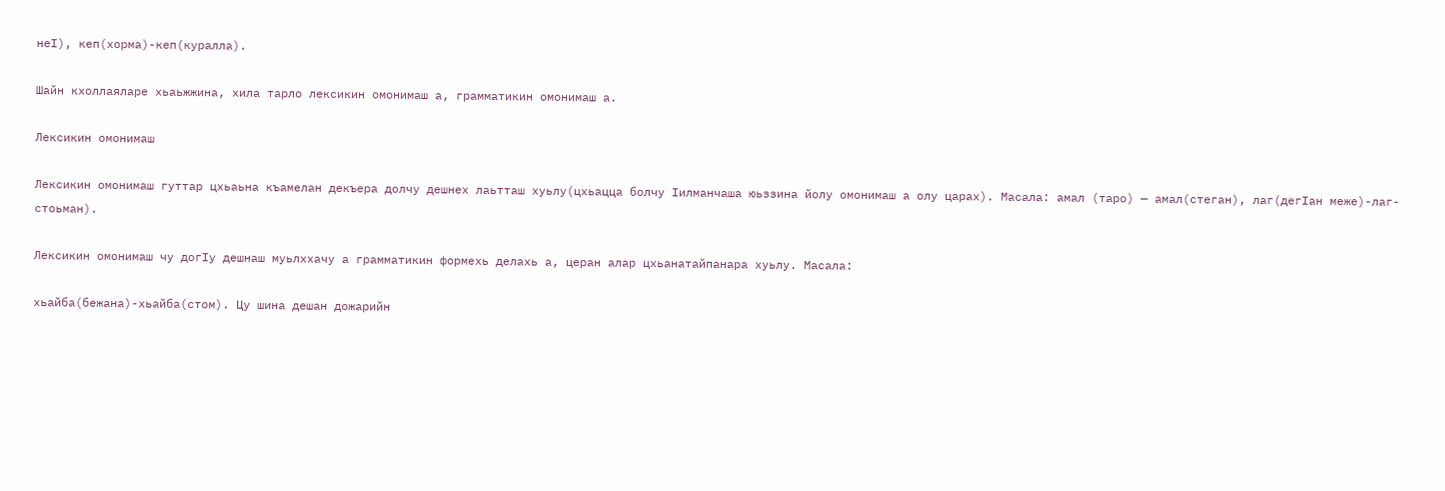неӀ), кеп(хорма)-кеп(куралла).

Шайн кхоллаяларе хьаьжжина, хила тарло лексикин омонимаш а, грамматикин омонимаш а.

Лексикин омонимаш

Лексикин омонимаш гуттар цхьаьна къамелан декъера долчу дешнех лаьтташ хуьлу(цхьацца болчу Ӏилманчаша юьззина йолу омонимаш а олу царах). Масала: амал (таро) — амал(стеган), лаг(дегӀан меже)-лаг-стоьман).

Лексикин омонимаш чу догӀу дешнаш муьлххачу а грамматикин формехь делахь а, церан алар цхьанатайпанара хуьлу. Масала:

хьайба(бежана)-хьайба(стом). Цу шина дешан дожарийн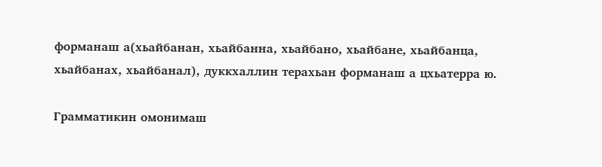форманаш а(хьайбанан, хьайбанна, хьайбано, хьайбане, хьайбанца, хьайбанах, хьайбанал), дуккхаллин терахьан форманаш а цхьатерра ю.

Грамматикин омонимаш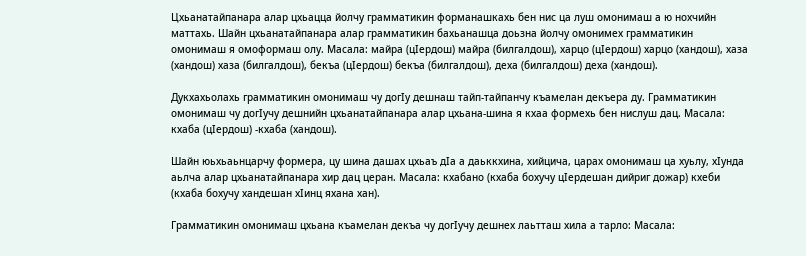Цхьанатайпанара алар цхьацца йолчу грамматикин форманашкахь бен нис ца луш омонимаш а ю нохчийн маттахь. Шайн цхьанатайпанара алар грамматикин бахьанашца доьзна йолчу омонимех грамматикин омонимаш я омоформаш олу. Масала: майра (цӀердош) майра (билгалдош), харцо (цӀердош) харцо (хандош), хаза (хандош) хаза (билгалдош), бекъа (цӀердош) бекъа (билгалдош), деха (билгалдош) деха (хандош).

Дукхахьолахь грамматикин омонимаш чу догӀу дешнаш тайп-тайпанчу къамелан декъера ду. Грамматикин омонимаш чу догӀучу дешнийн цхьанатайпанара алар цхьана-шина я кхаа формехь бен нислуш дац. Масала: кхаба (цӀердош) -кхаба (хандош).

Шайн юьхьаьнцарчу формера, цу шина дашах цхьаъ дӀа а даьккхина, хийцича, царах омонимаш ца хуьлу, хӀунда аьлча алар цхьанатайпанара хир дац церан. Масала: кхабано (кхаба бохучу цӀердешан дийриг дожар) кхеби (кхаба бохучу хандешан хӀинц яхана хан).

Грамматикин омонимаш цхьана къамелан декъа чу догӀучу дешнех лаьтташ хила а тарло: Масала: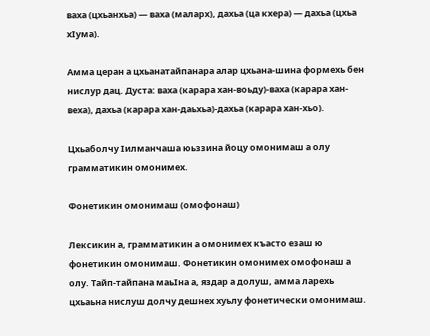ваха (цхьанхьа) — ваха (маларх), дахьа (ца кхера) — дахьа (цхьа хӀума).

Амма церан а цхьанатайпанара алар цхьана-шина формехь бен нислур дац. Дуста: ваха (карара хан-воьду)-ваха (карара хан-веха), дахьа (карара хан-даьхьа)-дахьа (карара хан-хьо).

Цхьаболчу Ӏилманчаша юьззина йоцу омонимаш а олу грамматикин омонимех.

Фонетикин омонимаш (омофонаш)

Лексикин а, грамматикин а омонимех къасто езаш ю фонетикин омонимаш. Фонетикин омонимех омофонаш а олу. Тайп-тайпана маьӀна а, яздар а долуш, амма ларехь цхьаьна нислуш долчу дешнех хуьлу фонетически омонимаш.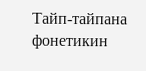Тайп-тайпана фонетикин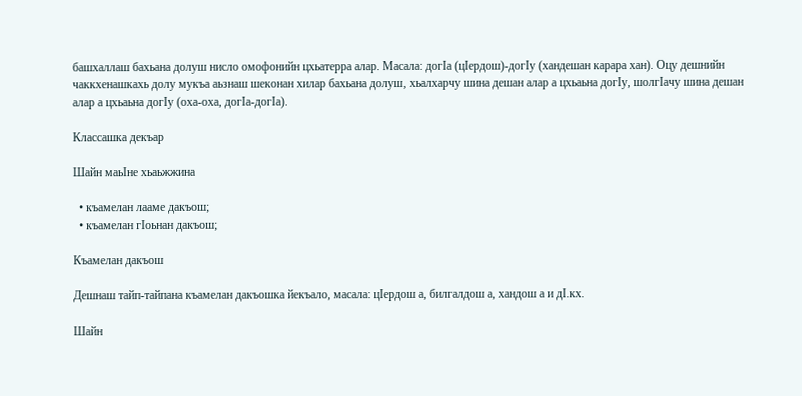башхаллаш бахьана долуш нисло омофонийн цхьатерра алар. Масала: догӀа (цӀердош)-догӀу (хандешан карара хан). Оцу дешнийн чаккхенашкахь долу мукъа аьзнаш шеконан хилар бахьана долуш‚ хьалхарчу шина дешан алар а цхьаьна догӀу, шолгӀачу шина дешан алар а цхьаьна догӀу (оха-оха, догӀа-догӀа).

Классашка декъар

Шайн маьӀне хьаьжжина

  • къамелан лааме дакъош;
  • къамелан гӀоьнан дакъош;

Къамелан дакъош

Дешнаш тайп-тайпана къамелан дакъошка йекъало, масала: цӀердош а, билгалдош а, хандош а и дӀ.кх.

Шайн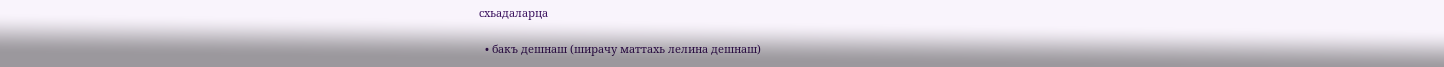схьадаларца

  • бакъ дешнаш (ширачу маттахь лелина дешнаш)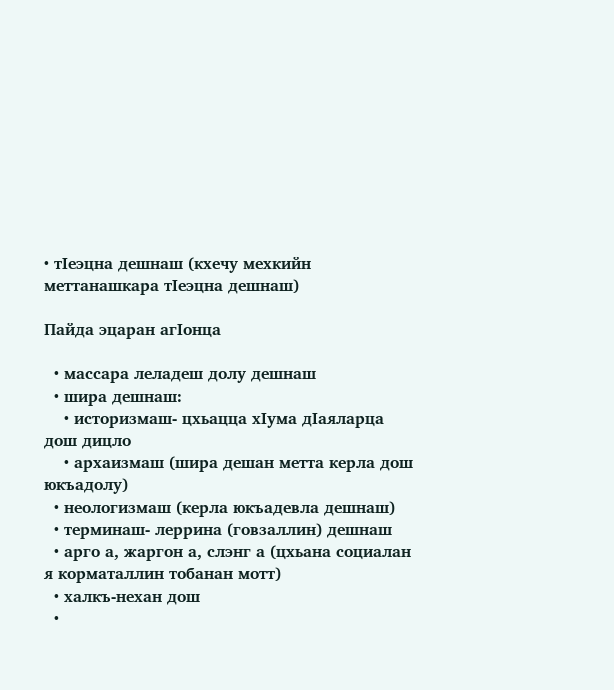• тӀеэцна дешнаш (кхечу мехкийн меттанашкара тӀеэцна дешнаш)

Пайда эцаран aгӀoнца

  • массара леладеш долу дешнаш
  • шира дешнаш:
    • историзмаш- цхьацца хӀума дӀаяларца дош дицло
    • архаизмаш (шира дешан метта керла дош юкъадолу)
  • неологизмаш (керла юкъадевла дешнаш)
  • терминаш- леррина (говзаллин) дешнаш
  • арго а, жаргон а, слэнг а (цхьана социалан я корматаллин тобанан мотт)
  • халкъ-нехан дош
  •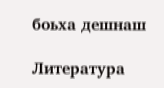боьха дешнаш

Литература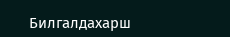Билгалдахарш